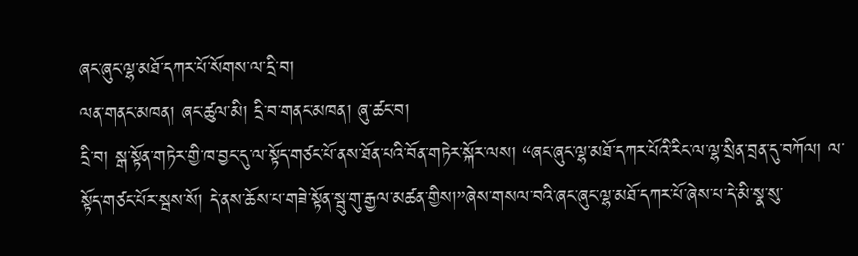ཞང་ཞུང་ལྷ་མཐོ་དཀར་པོ་སོགས་ལ་དྲི་བ།
ལན་གནང་མཁན། ཞང་ཚུལ་མི། དྲི་བ་གནང་མཁན། ཞུ་ཚང་བ།
དྲི་བ། སྒ་སྟོན་གཏེར་གྱི་ཁ་བྱང་དུ་ལ་སྟོད་གཙང་པོ་ནས་ཐོན་པའི་བོན་གཏེར་སྐོར་ལས། “ཞང་ཞུང་ལྷ་མཐོ་དཀར་པོའི་རིང་ལ་ལྷ་སྲིན་བྲན་དུ་བཀོལ། ལ་སྟོད་གཙང་པོར་སྦས་སོ། དེ་ནས་ཆོས་པ་གཟེ་སྟོན་སྦུ་གུ་རྒྱལ་མཚན་གྱིས།”ཞེས་གསལ་བའི་ཞང་ཞུང་ལྷ་མཐོ་དཀར་པོ་ཞེས་པ་དེ་མི་སྣ་སུ་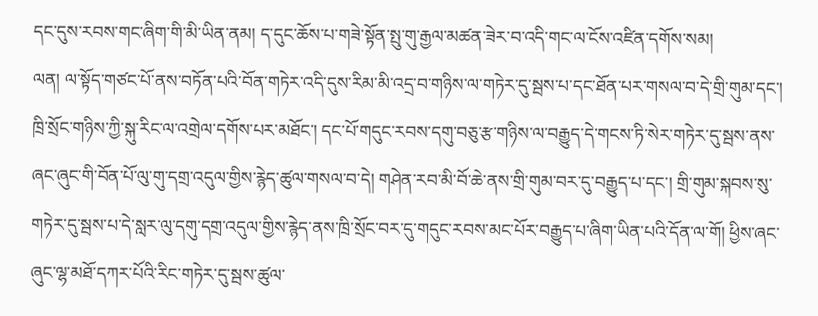དང་དུས་རབས་གང་ཞིག་གི་མི་ཡིན་ནམ། ད་དུང་ཆོས་པ་གཟེ་སྟོན་སྤུ་གུ་རྒྱལ་མཚན་ཟེར་བ་འདི་གང་ལ་ངོས་འཛིན་དགོས་སམ།
ལན། ལ་སྟོད་གཙང་པོ་ནས་བཏོན་པའི་བོན་གཏེར་འདི་དུས་རིམ་མི་འདྲ་བ་གཉིས་ལ་གཏེར་དུ་སྦས་པ་དང་ཐོན་པར་གསལ་བ་དེ་གྲི་གུམ་དང་། ཁྲི་སྲོང་གཉིས་ཀྱི་སྐུ་རིང་ལ་འགྲེལ་དགོས་པར་མཐོང་། དང་པོ་གདུང་རབས་དགུ་བཅུ་རྩ་གཉིས་ལ་བརྒྱུད་དེ་གངས་ཏི་སེར་གཏེར་དུ་སྦས་ནས་ཞང་ཞུང་གི་བོན་པོ་ལུ་གུ་དགྲ་འདུལ་གྱིས་རྙེད་ཚུལ་གསལ་བ་དེ། གཤེན་རབ་མི་བོ་ཆེ་ནས་གྲི་གུམ་བར་དུ་བརྒྱུད་པ་དང་། གྲི་གུམ་སྐབས་སུ་གཏེར་དུ་སྦས་པ་དེ་སླར་ལུ་དགུ་དགྲ་འདུལ་གྱིས་རྙེད་ནས་ཁྲི་སྲོང་བར་དུ་གདུང་རབས་མང་པོར་བརྒྱུད་པ་ཞིག་ཡིན་པའི་དོན་ལ་གོ། ཕྱིས་ཞང་ཞུང་ལྷ་མཐོ་དཀར་པོའི་རིང་གཏེར་དུ་སྦས་ཚུལ་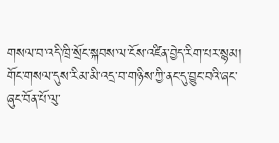གསལ་བ་འདི་ཁྲི་སྲོང་སྐབས་ལ་ངོས་འཛིན་བྱེད་རིག་པར་སྙམ།
གོང་གསལ་དུས་རིམ་མི་འདྲ་བ་གཉིས་ཀྱི་ནང་དུ་བྱུང་བའི་ཞང་ཞུང་བོན་པོ་ལུ་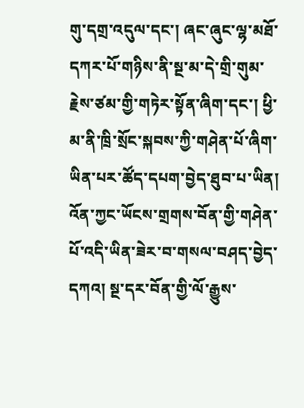གུ་དགྲ་འདུལ་དང་། ཞང་ཞུང་ལྷ་མཐོ་དཀར་པོ་གཉིས་ནི་སྔ་མ་དེ་གྲི་གུམ་རྗེས་ཙམ་གྱི་གཏེར་སྟོན་ཞིག་དང་། ཕྱི་མ་ནི་ཁྲི་སྲོང་སྐབས་ཀྱི་གཤེན་པོ་ཞིག་ཡིན་པར་ཚོད་དཔག་བྱེད་ཐུབ་པ་ཡིན། འོན་ཀྱང་ཡོངས་གྲགས་བོན་གྱི་གཤེན་པོ་འདི་ཡིན་ཟེར་བ་གསལ་བཤད་བྱེད་དཀའ། སྔ་དར་བོན་གྱི་ལོ་རྒྱུས་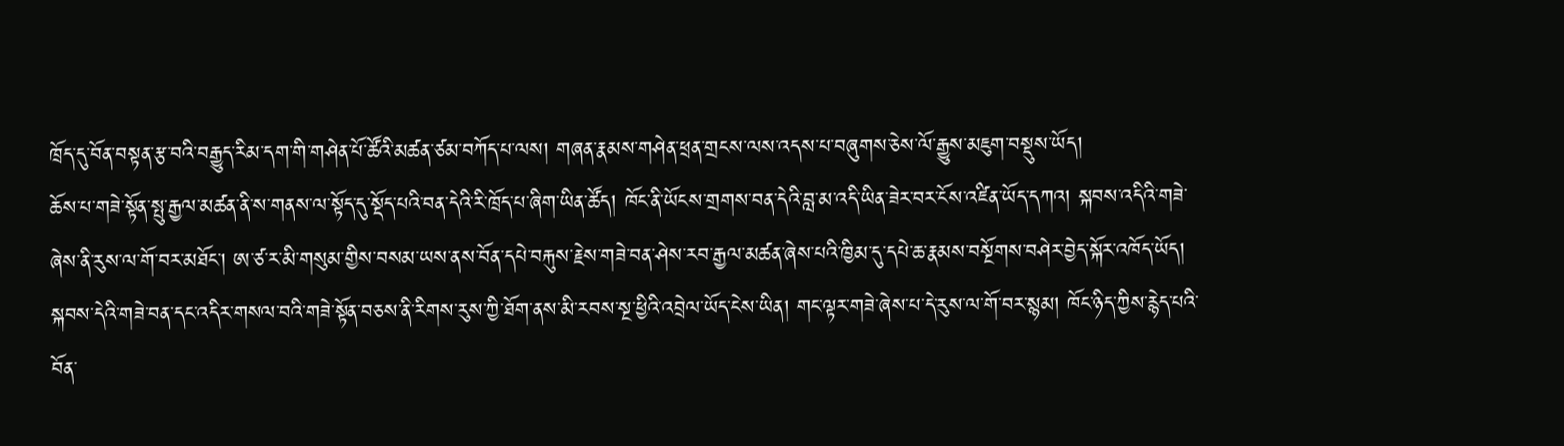ཁྲོད་དུ་བོན་བསྟན་རྩ་བའི་བརྒྱུད་རིམ་དག་གི་གཤེན་པོ་ཚོའི་མཚན་ཙམ་བཀོད་པ་ལས། གཞན་རྣམས་གཤེན་ཕྲན་གྲངས་ལས་འདས་པ་བཞུགས་ཅེས་ལོ་རྒྱུས་མཇུག་བསྡུས་ཡོད།
ཆོས་པ་གཟེ་སྟོན་སྤུ་རྒྱལ་མཚན་ནི་ས་གནས་ལ་སྟོད་དུ་སྡོད་པའི་བན་དེའི་རི་ཁྲོད་པ་ཞིག་ཡིན་ཚོད། ཁོང་ནི་ཡོངས་གྲགས་བན་དེའི་བླ་མ་འདི་ཡིན་ཟེར་བར་ངོས་འཛིན་ཡོད་དཀའ། སྐབས་འདིའི་གཟེ་ཞེས་ནི་རུས་ལ་གོ་བར་མཐོང་། ཨ་ཙ་ར་མི་གསུམ་གྱིས་བསམ་ཡས་ནས་བོན་དཔེ་བརྐུས་རྗེས་གཟེ་བན་ཤེས་རབ་རྒྱལ་མཚན་ཞེས་པའི་ཁྱིམ་དུ་དཔེ་ཆ་རྣམས་བསྔོགས་བཤེར་བྱེད་སྐོར་འཁོད་ཡོད། སྐབས་དེའི་གཟེ་བན་དང་འདིར་གསལ་བའི་གཟེ་སྟོན་བཅས་ནི་རིགས་རུས་ཀྱི་ཐོག་ནས་མི་རབས་སྔ་ཕྱིའི་འབྲེལ་ཡོད་ངེས་ཡིན། གང་ལྟར་གཟེ་ཞེས་པ་དེ་རུས་ལ་གོ་བར་སྙམ། ཁོང་ཉིད་ཀྱིས་རྙེད་པའི་བོན་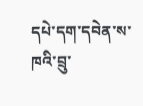དཔེ་དག་དབེན་ས་ཁའི་བྲུ་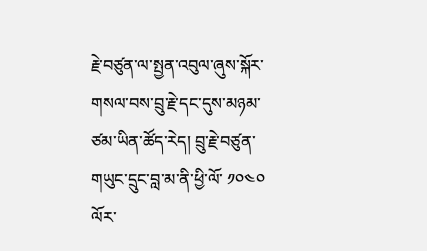རྗེ་བཙུན་ལ་སྤྱན་འབུལ་ཞུས་སྐོར་གསལ་བས་བྲུ་རྗེ་དང་དུས་མཉམ་ཙམ་ཡིན་ཚོད་རེད། བྲུ་རྗེ་བཙུན་གཡུང་དྲུང་བླ་མ་ནི་ཕྱི་ལོ་ ༡༠༤༠ ལོར་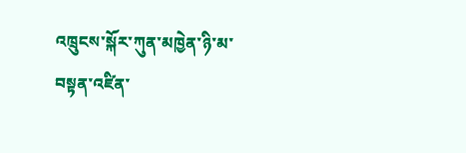འཁྲུངས་སྐོར་ཀུན་མཁྱེན་ཉི་མ་བསྟན་འཛིན་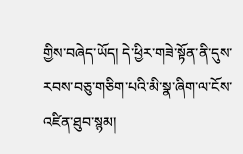གྱིས་བཞེད་ཡོད། དེ་ཕྱིར་གཟེ་སྟོན་ནི་དུས་རབས་བཅུ་གཅིག་པའི་མི་སྣ་ཞིག་ལ་ངོས་འཛིན་ཐུབ་སྙམ།